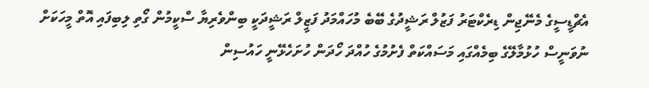އެޗްޑީސީގެ މެނޭޖިން ޑިރެކްޓަރު ފަޒުލް ރަޝީދުގެ ބޭބެ މުހައްމަދު ފަޒީލް ރަޝީދަކީ ބިންވެރިޔާ ސްކީމުން ގޯތި ލިބިފައި އޮތް މީހަކަށް ނުވަނީސް ހުޅުމާލޭގެ ބިމެއްގައި މަސައްކަތް ފެށުމުގެ ހުއްދަ ހޯދަން ހުށަހެޅޭނީ ހައުސިން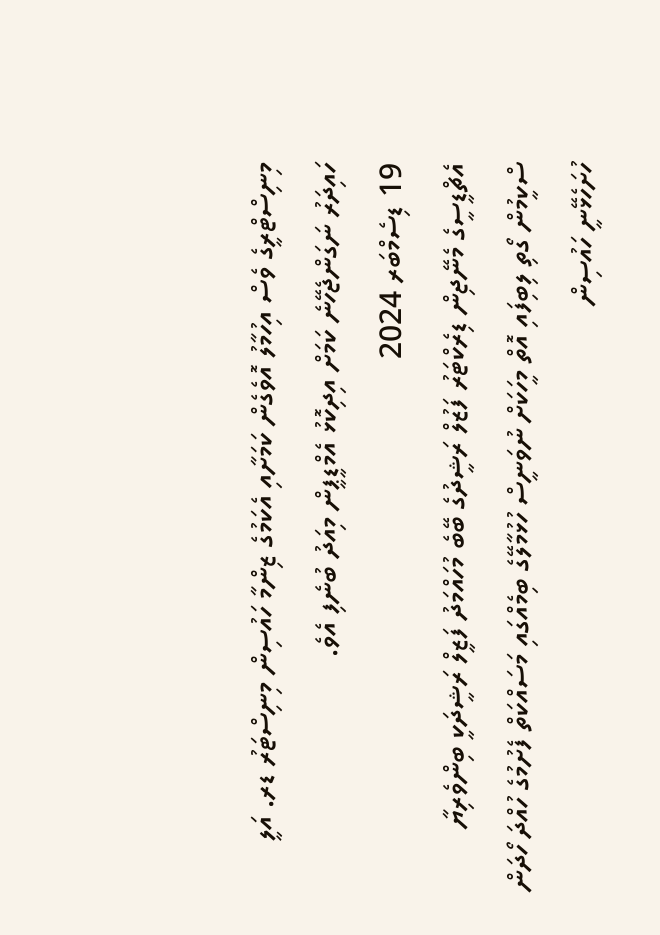މިނިސްޓްރީގެ ވެސް އިހުމާލު އޮވެގެން ކަމަށާއި އެކަމުގެ ޒިންމާ ހައުސިން މިނިސްޓަރު ޑރ. އަލީ ހައިދަރު ނަގަންޖެހޭނެ ކަމަށް އިދިކޮޅު އެމްޑީޕީން މިއަދު ބުނެފި އެވެ.
19 ޑިސެމްބަރ 2024
އެޗްޑީސީގެ މެނޭޖިން ޑިރެކްޓަރު ފަޒުލް ރަޝީދުގެ ބޭބެ މުހައްމަދު ފަޒީލް ރަޝީދަކީ ބިންވެރިޔާ ސްކީމުން ގޯތި ލިބިފައި އޮތް މީހަކަށް ނުވަނީސް ހުޅުމާލޭގެ ބިމެއްގައި މަސައްކަތް ފެށުމުގެ ހުއްދަ ހޯދަން ހުށަހެޅޭނީ ހައުސިން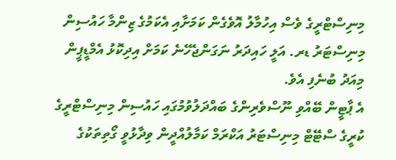މިނިސްޓްރީގެ ވެސް އިހުމާލު އޮވެގެން ކަމަށާއި އެކަމުގެ ޒިންމާ ހައުސިން މިނިސްޓަރު ޑރ. އަލީ ހައިދަރު ނަގަންޖެހޭނެ ކަމަށް އިދިކޮޅު އެމްޑީޕީން މިއަދު ބުނެފި އެވެ.
އެ ޕާޓީން ބޭއްވި ނޫސްވެރިންގެ ބައްދަލުވުމުގައި ހައުސިން މިނިސްޓްރީގެ ކުރީގެ ސްޓޭޓް މިނިސްޓަރު އަކްރަމް ކަމާލުއްދީން ވިދާޅުވީ ގޯތިތަކުގެ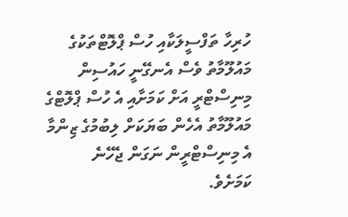ހުރިހާ ތަފްސީލަކާއި ހުސް ޕްލޮޓްތަކުގެ މައުލޫމާތު ވެސް އެނގޭނީ ހައުސިން މިނިސްޓްރީ އަށް ކަމަށާއި އެ ހުސް ޕްލޮޓްގެ މައުލޫމާތު އެހެން ބަޔަކަށް ލިބުމުގެ ޒިންމާ އެ މިނިސްޓްރީން ނަގަން ޖެހޭނެ ކަމަށެވެ.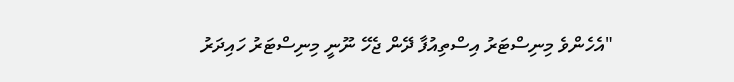"އެހެންވެ މިނިސްޓަރު އިސްތިއުފާ ދޭން ޖެހޭ ނޫނީ މިނިސްޓަރު ހައިދަރު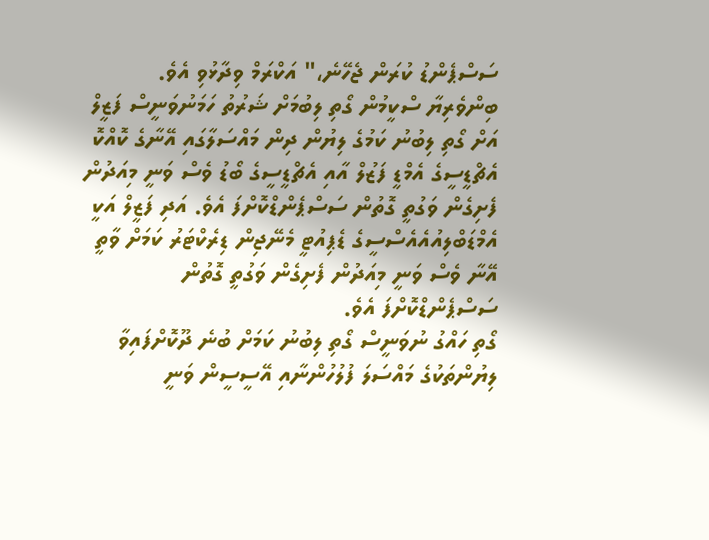ސަސްޕެންޑު ކުރަން ޖެހޭނެ،" އަކްރަމް ވިދާޅުވި އެވެ.
ބިންވެރިޔާ ސްކީމުން ގޯތި ލިބުމަށް ޝަރުތު ހަމަނުވަނީސް ފަޒީލް އަށް ގޯތި ލިބުނު ކަމުގެ ލިޔުން ދިން މައްސަލާގައި އޭނާގެ ކޮއްކޮ އެޗްޑީސީގެ އެމްޑީ ފަޒުލް އާއި އެޗްޑީސީގެ ބޯޑު ވެސް ވަނީ މިއަދުން ފެށިގެން ވަގުތީ ގޮތުން ސަސްޕެންޑްކޮށްފަ އެވެ. އަދި ފަޒީލް އަކީ އެމްޑަބްލިއުއެއެސްސީގެ ޑެޕިއުޓީ މެނޭޖިން ޑިރެކްޓަރު ކަމަށް ވާތީ އޭނާ ވެސް ވަނީ މިއަދުން ފެށިގެން ވަގުތީ ގޮތުން ސަސްޕެންޑްކޮށްފަ އެވެ.
ގޯތި ހައްގު ނުވަނީސް ގޯތި ލިބުނު ކަމަށް ބުނެ ދޫކޮށްފައިވާ ލިޔުންތަކުގެ މައްސަލަ ފުލުހުންނާއި އޭސީސީން ވަނީ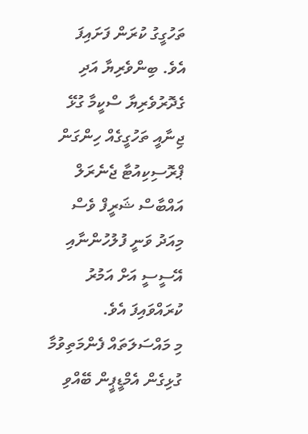ތަހުގީގު ކުރަން ފަށައިފަ އެވެ. ބިންވެރިޔާ އަދި ގެދޮރުވެރިޔާ ސްކީމާ ގުޅޭ ޖިނާއީ ތަހުގީގެއް ހިންގަން ޕްރޮސިކިއުޓާ ޖެނެރަލް އައްބާސް ޝަރީފް ވެސް މިއަދު ވަނީ ފުލުހުންނާއި އޭސީސީ އަށް އަމުރު ކުރައްވައިފަ އެވެ.
މި މައްސަލަތައް ފެންމަތިވުމާ ގުޅިގެން އެމްޑީޕީން ބޭއްވި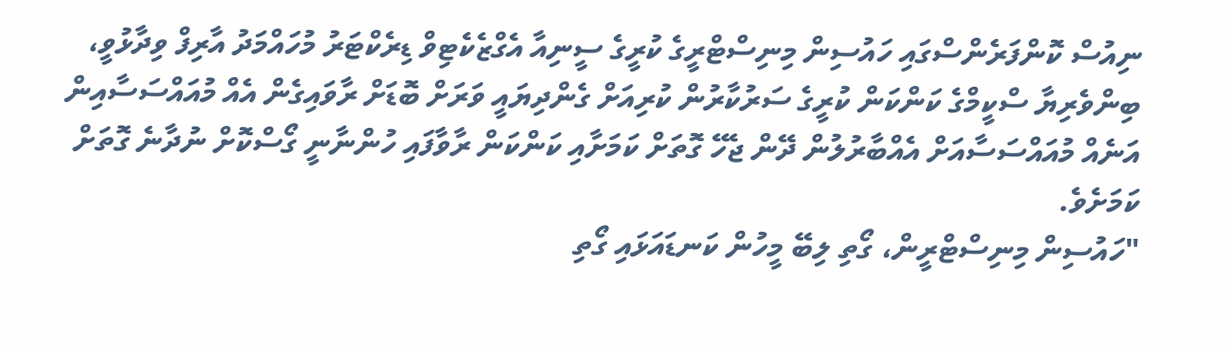ނިއުސް ކޮންފަރެންސްގައި ހައުސިން މިނިސްޓްރީގެ ކުރީގެ ސީނިއާ އެގްޒެކެޓިވް ޑިރެކްޓަރު މުހައްމަދު އާރިފް ވިދާޅުވީ، ބިންވެރިޔާ ސްކީމްގެ ކަންކަން ކުރީގެ ސަރުކާރުން ކުރިއަށް ގެންދިޔައީ ވަރަށް ބޮޑަށް ރާވައިގެން އެއް މުއައްސަސާއިން އަނެއް މުއައްސަސާއަށް އެއްބާރުލުން ދޭން ޖެހޭ ގޮތަށް ކަމަށާއި ކަންކަން ރާވާފައި ހުންނާނީ ގޯސްކޮށް ނުދާނެ ގޮތަށް ކަމަށެވެ.
"ހައުސިން މިނިސްޓްރީން، ގޯތި ލިބޭ މީހުން ކަނޑައަޅައި ގޯތި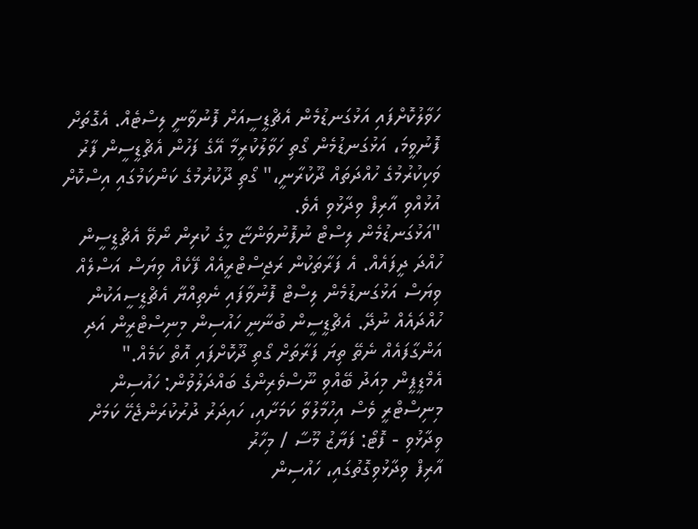ހަވާލުކޮށްފައި އަޅުގަނޑުމެން އެޗްޑީސީއަށް ފޮނުވާނީ ލިސްޓެއް. އެގޮތަށް ފޮނުވީމަ، އަޅުގަނޑުމެން ގޯތި ހަވާލުކުރީމާ އޭގެ ފަހުން އެޗްޑީސީން ފާރު ވަކިކުރުމުގެ ހުއްދަތައް ދޫކުރާނީ،" ގޯތި ދޫކުރުމުގެ ކަންކަމުގައި އިސްކޮށް އުޅުއްވި އާރިފް ވިދާޅުވި އެވެ.
"އަޅުގަނޑުމެން ލިސްޓް ނުފޮނުވަންޏާ މީގެ ކުރިން ނޯވޭ އެޗްޑީސީން ހުއްދަ ދީފައެއް. އެ ފަރާތަކުން ރަޖިސްޓްރީއެއް ފޭކެއް ވިޔަސް އަސްލެއް ވިޔަސް އަޅުގަނޑުމެން ލިސްޓް ފޮނުވާފައި ނެތިއްޔާ އެޗްޑީސީއަކުން ހުއްދައެއް ނުދޭ. އެޗްޑީސީން ބުނާނީ ހައުސިން މިނިސްޓްރީން އަދި އަންގާފައެއް ނެތޭ ތިޔަ ފަރާތަށް ގޯތި ދޫކޮށްފައި އޮތް ކަމެއް."
އެމްޑީޕީން މިއަދު ބޭއްވި ނޫސްވެރިންގެ ބައްދަލުވުން: ހައުސިން މިނިސްޓްރީ ވެސް އިހުމާލުވާ ކަމަށާއި، ހައިދަރު ދުރުކުރަންޖެހޭ ކަމަށް ވިދާޅުވި - ފޮޓޯ: ފަޔާޒު މޫސާ / މިހާރު
އާރިފް ވިދާޅުވިގޮތުގައި، ހައުސިން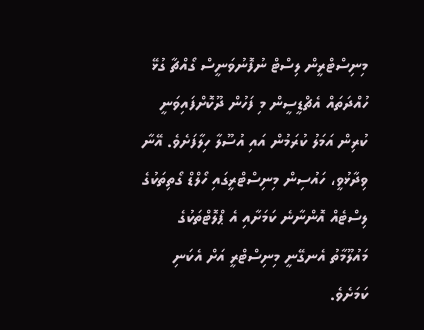މިނިސްޓްރީން ލިސްޓް ނުފޮނުވަނީސް ގޯއްޗާ ގުޅޭ ހުއްދަތައް އެޗްޑީސީން މި ފަހުން ދޫކޮށްފައިވަނީ ކުރިން އަމަލު ކުރަމުން އައި އުސޫލާ ހިލާފަށެވެ. އޭނާ ވިދާޅުވީ، ހައުސިން މިނިސްޓްރީގައި ހޯލްޑް ގޯތިތަކުގެ ލިސްޓެއް އޮންނާނެ ކަމަށާއި އެ ޕްލޮޓްތަކުގެ މައުލޫމާތު އެނގޭނީ މިނިސްޓްރީ އަށް އެކަނި ކަމަށެވެ.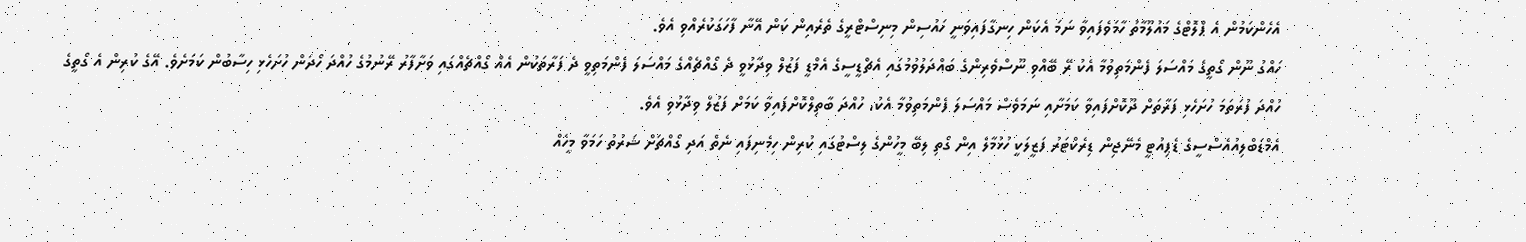އެހެންކަމުން އެ ޕްލޮޓްގެ މައުލޫމާތު ހާމަވެފައިވާ ނަމަ އެކަން ހިނގާފައިވަނީ ހައުސިން މިނިސްޓްރީގެ ތެރެއިން ކަން އޭނާ ފާހަގަކުރެއްވި އެވެ.
ހައްގު ނޫން ގޯތީގެ މައްސަލަ ފެންމަތިވުމާ އެކު ރޭ ބޭއްވި ނޫސްވެރިންގެ ބައްދަލުވުމުގައި އެޗްޑީސީގެ އެމްޑީ ފަޒުލް ވިދާޅުވީ ދެ ގޯއްޗެއްގެ މައްސަލަ ފެންމަތިވީ ދެ ފަރާތަކުން އެއް ގޯއްޗެއްގައި ވަށާފާރު ރޭނުމުގެ ހުއްދަ ހޯދަން ހުށަހެޅި ހިސާބުން ކަމަށެވެ. އޭގެ ކުރިން އެ ގޯތީގެ ހުއްދަ ފުރަތަމަ ހުށަހެޅި ފަރާތަށް ދޫކޮށްފައިވާ ކަމަށާއި ނަމަވެސް މައްސަލަ ފެންމަތިވުމާ އެކު، ހުއްދަ ބާތިލްކޮށްފައިވާ ކަމަށް ފަޒުލް ވިދާޅުވި އެވެ.
އެމްޑަބްލިއުއެސްސީގެ ޑެޕިއުޓީ މެނޭޖިން ޑިރެކްޓަރު ފަޒީލަކީ ހުޅުމާލެ އިން ގޯތި ލިބޭ މީހުންގެ ލިސްޓުގައި ކުރިން ހިމެނިފައި ނެތް އަދި ގޯއްޗަށް ޝަރުތު ހަމަވާ މީހެއް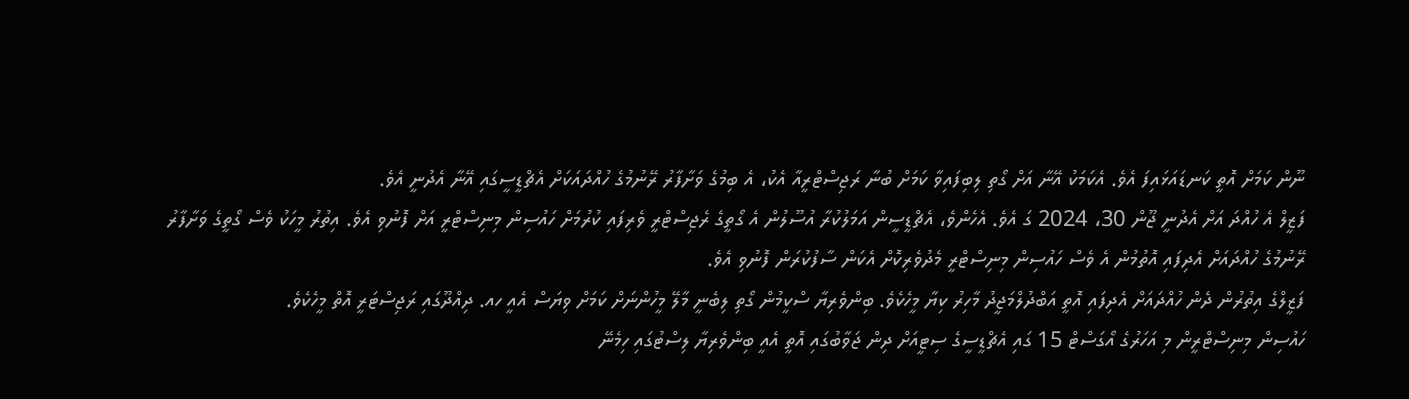ނޫން ކަމަށް އޮތީ ކަނޑައަޅައިފަ އެވެ. އެކަމަކު އޭނާ އަށް ގޯތި ލިބިފައިވާ ކަމަށް ބުނާ ރަޖިސްޓްރީއާ އެކު، އެ ބިމުގެ ވަށާފާރު ރޭނުމުގެ ހުއްދައަކަށް އެޗްޑީސީގައި އޭނާ އެދުނީ އެވެ.
ފަޒީލް އެ ހުއްދަ އަށް އެދުނީ ޖޫން 30، 2024 ގަ އެވެ. އެހެންވެ، އެޗްޑީސީން އަމަލުކުރާ އުސޫލުން އެ ގޯތީގެ ރެޖިސްޓްރީ ވެރިފައި ކުރުމަށް ހައުސިން މިނިސްޓްރީ އަށް ފޮނުވި އެވެ. އިތުރު މީހަކު ވެސް ގޯތީގެ ވަށާފާރު ރޭނުމުގެ ހުއްދައަށް އެދިފައި އޮތުމުން އެ ވެސް ހައުސިން މިނިސްޓްރީ މެދުވެރިކޮށް އެކަން ސާފުކުރަން ފޮނުވި އެވެ.
ފަޒީލްގެ އިތުރުން ދެން ހުއްދައަށް އެދިފައި އޮތީ އަބްދުލްމަޖީދު މާހިރު ކިޔާ މީހެކެވެ. ބިންވެރިޔާ ސްކީމުން ގޯތި ލިބެނީ މާލޭ މީހުންނަށް ކަމަށް ވިޔަސް އެއީ ހއ. ދިއްދޫގައި ރަޖިސްޓަރީ އޮތް މީހެކެވެ.
ހައުސިން މިނިސްޓްރީން މި އަހަރުގެ އޯގަސްޓް 15 ގައި އެޗްޑީސީގެ ސިޓީއަށް ދިން ޖަވާބުގައި އޮތީ އެއީ ބިންވެރިޔާ ލިސްޓުގައި ހިމެނޭ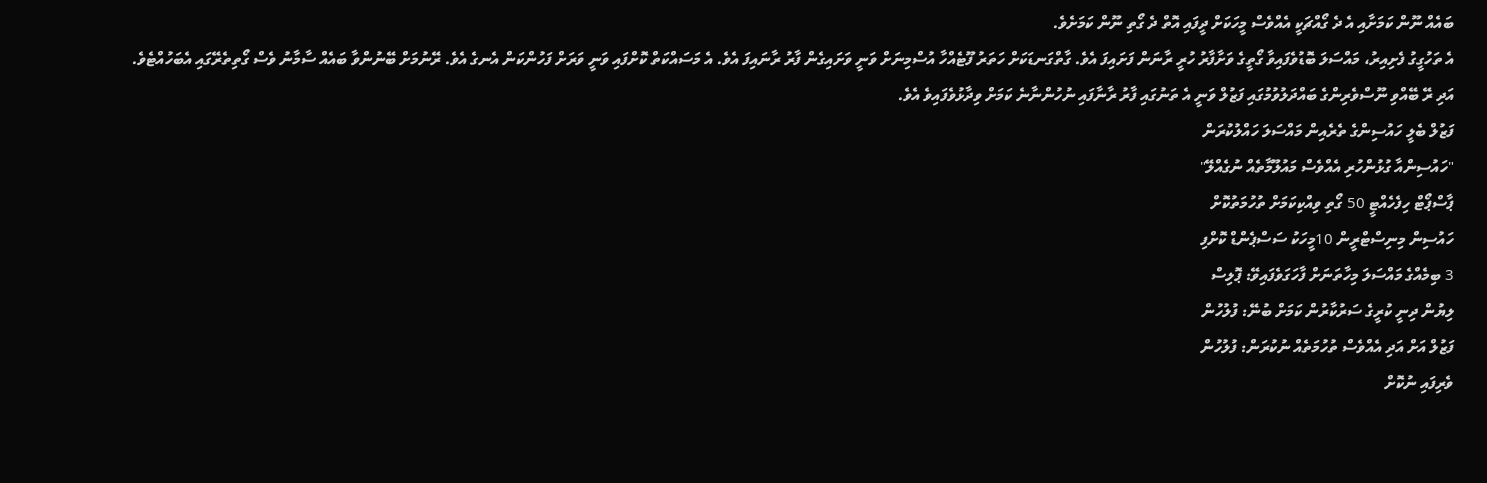ބައެއް ނޫން ކަމަށާއި އެ ދެ ގޯއްޗަކީ އެއްވެސް މީހަކަށް ދީފައި އޮތް ދެ ގޯތި ނޫން ކަމަށެވެ.
އެ ތަހުގީގު ފެށިއިރު، މައްސަލަ ބޮޑުވެފައިވާ ގޯތީގެ ވަށާފާރު ހުރީ ރާނަން ފަށައިފަ އެވެ. ގާތްގަނޑަކަށް ހަތަރު ފޫޓެއްހާ އުސްމިނަށް ވަނީ ވަށައިގެން ފާރު ރާނައިފަ އެވެ. އެ މަސައްކަތް ކޮށްފައި ވަނީ ވަރަށް ފަހުންކަން އެނގެ އެވެ. ރޭނުމަށް ބޭނުންވާ ބައެއް ސާމާނު ވެސް ގޯތިތެރޭގައި އެބަހުއްޓެވެ.
އަދި ރޭ ބޭއްވި ނޫސްވެރިންގެ ބައްދަލުވުމުގައި ފަޒުލް ވަނީ އެ ތަނުގައި ފާރު ރާނާފައި ނުހުންނާނެ ކަމަށް ވިދާޅުވެފައިވެ އެވެ.
ފަޒުލް ބެލީ ހައުސިންގެ ތެރެއިން މައްސަލަ ހައްލުކުރަން
"ހައުސިންއާ ގުޅުންހުރި އެއްވެސް މައުލޫމާތެއް ނުގެއްލޭ"
ޕާސްޕޯޓް ހިފެހެއްޓީ 50 ގޯތި ވިއްކިކަމަށް ތުހުމަތުކޮށް
ހައުސިން މިނިސްޓްރީން 10މީހަކު ސަސްޕެންޑް ކޮށްފި
3 ބިމެއްގެ މައްސަލަ މިހާތަނަށް ފާހަގަވެފައިވޭ: ޕޮލިސް
ލިޔުން ދިނީ ކުރީގެ ސަރުކާރުން ކަމަށް ބުނޭ: ފުލުހުން
ފަޒުލް އަށް އަދި އެއްވެސް ތުހުމަތެއް ނުކުރަން: ފުލުހުން
ވެރިފައި ނުކޮށް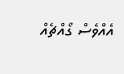އެއްވެސް ގޯއްޗެއް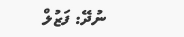ނުދޭ: ފަޒުލް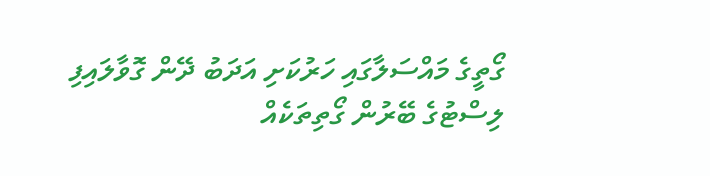ގޯތީގެ މައްސަލާގައި ހަރުކަށި އަދަބު ދޭން ގޮވާލައިފި
ލިސްޓުގެ ބޭރުން ގޯތިތަކެއް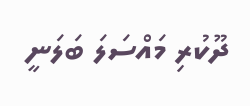ދޫކުރި މައްސަލަ ބަލަނީ